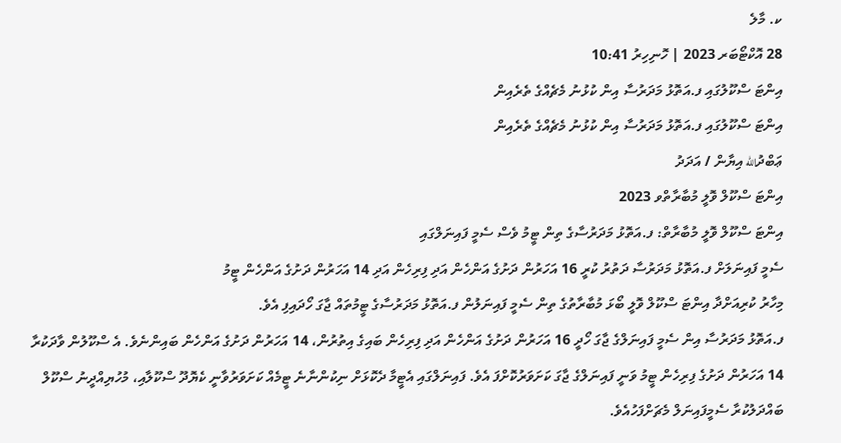ކ. މާލެ
28 އޮކްޓޯބަރ 2023 | ހޮނިހިރު 10:41
އިންޓަ ސްކޫލުގައި ފ.އަތޮޅު މަދަރުސާ އިން ކުޅުނު މެޗެއްގެ ތެރެއިން
އިންޓަ ސްކޫލުގައި ފ.އަތޮޅު މަދަރުސާ އިން ކުޅުނު މެޗެއްގެ ތެރެއިން
ޢަބްދުالله އިޔާން / އަދަދު
އިންޓަ ސްކޫލް ވޮލީ މުބާރާތްވ 2023
އިންޓަ ސްކޫލް ވޮލީ މުބާރާތް: ފ.އަތޮޅު މަދަރުސާގެ ތިން ޓީމު ވެސް ސެމީ ފައިނަލްގައި
ސެމީ ފައިނަލަށް ފ.އަތޮޅު މަދަރުސާ ދަތުރު ކުރީ 16 އަހަރުން ދަށުގެ އަންހެން އަދި ފިރިހެން އަދި 14 އަހަރުން ދަށުގެ އަންހެން ޓީމު
މިހާރު ކުރިއަށްދާ އިންޓަ ސްކޫލް ވޮލީ ބޯޅަ މުބާރާތުގެ ތިން ސެމީ ފައިނަލުން ފ.އަތޮޅު މަދަރުސާގެ ޓީމުތައް ޖާގަ ހޯދައިފި އެވެ.
ފ.އަތޮޅު މަދަރުސާ އިން ސެމީ ފައިނަލްގެ ޖާގަ ހޯދީ 16 އަހަރުން ދަށުގެ އަންހެން އަދި ފިރިހެން ބައިގެ އިތުރުން، 14 އަހަރުން ދަށުގެ އަންހެން ބައިންނެވެ. އެ ސްކޫލުން ވާދަކުރާ 14 އަހަރުން ދަށުގެ ފިރިހެން ޓީމު ވަނީ ފައިނަލްގެ ޖާގަ ކަށަވަރުކޮށްފަ އެވެ. ފައިނަލްގައި އެޓީމާ ދެކޮޅަށް ނިކުންނާނެ ޓީމެއް ކަށަވަރުވާނީ ކެޔޮދޫ ސްކޫލާއި، މުހުޔިއްދީނު ސްކޫލް ބައްދަލުކުރާ ސެމީފައިނަލް މެޗަށްފަހުއެވެ.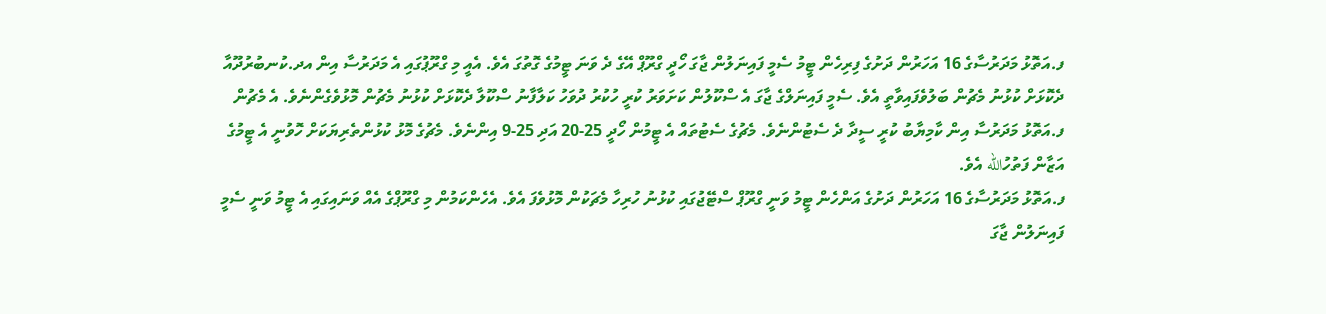ފ.އަތޮޅު މަދަރުސާގެ 16 އަހަރުން ދަށުގެ ފިރިހެން ޓީމު ސެމީ ފައިނަލުން ޖާގަ ހޯދީ ގްރޫޕް އޭގެ ދެ ވަނަ ޓީމުގެ ގޮތުގަ އެވެ. އެއީ މި ގްރޫޕުގައި އެ މަދަރުސާ އިން އދ.ކުނބުރުދޫއާ ދެކޮޅަށް ކުޅުނު މެޗުން ބަލުވެފައިވާތީ އެވެ. ސެމީ ފައިނަލްގެ ޖާގަ އެ ސްކޫލުން ކަށަވަރު ކުރީ ހުކުރު ދުވަހު ކަލާފާނު ސްކޫލާ ދެކޮޅަށް ކުޅުނު މެޗުން މޮޅުވެގެންނެވެ. އެ މެޗުން ފ.އަތޮޅު މަދަރުސާ އިން ކާމިޔާބު ކުރީ ސީދާ ދެ ސެޓުންނެވެ. މެޗުގެ ސެޓުތައް އެ ޓީމުން ހޯދީ 25-20 އަދި 25-9 އިންނެވެ. މެޗުގެ މޮޅު ކުޅުންތެރިޔަކަށް ހޮވުނީ އެ ޓީމުގެ އަޒާން ފަތުހުالله އެވެ.
ފ.އަތޮޅު މަދަރުސާގެ 16 އަހަރުން ދަށުގެ އަންހެން ޓީމު ވަނީ ގްރޫޕް ސްޓޭޖުގައި ކުޅުނު ހުރިހާ މެޗަކުން މޮޅުވެފަ އެވެ. އެހެންކަމުން މި ގްރޫޕްގެ އެއް ވަނައިގައި އެ ޓީމު ވަނީ ސެމީ ފައިނަލުން ޖާގަ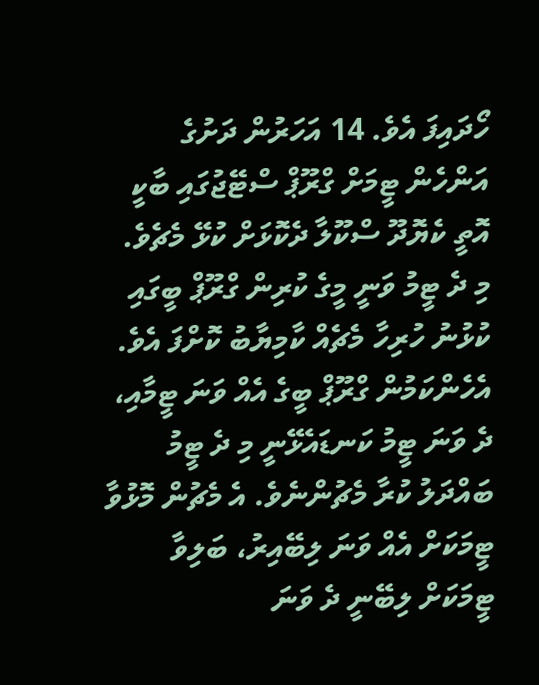ހޯދައިފަ އެވެ. 14 އަހަރުން ދަށުގެ އަންހެން ޓީމަށް ގްރޫޕް ސްޓޭޖުގައި ބާކީ އޮތީ ކެޔޮދޫ ސްކޫލާ ދެކޮޅަށް ކުޅޭ މެޗެވެ. މި ދެ ޓީމު ވަނީ މީގެ ކުރިން ގްރޫޕް ބީގައި ކުޅުނު ހުރިހާ މެޗެއް ކާމިޔާބު ކޮށްފަ އެވެ. އެހެންކަމުން ގްރޫޕް ބީގެ އެއް ވަނަ ޓީމާއި، ދެ ވަނަ ޓީމު ކަނޑައެޅޭނީ މި ދެ ޓީމު ބައްދަލު ކުރާ މެޗުންނެވެ. އެ މެޗުން މޮޅުވާ ޓީމަކަށް އެއް ވަނަ ލިބޭއިރު، ބަލިވާ ޓީމަކަށް ލިބޭނީ ދެ ވަނަ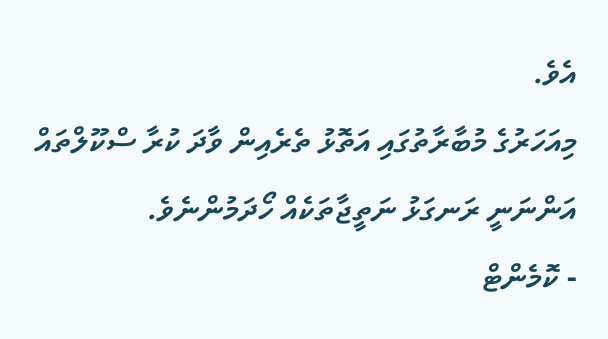އެވެ.
މިއަހަރުގެ މުބާރާތުގައި އަތޮޅު ތެރެއިން ވާދަ ކުރާ ސްކޫލްތައް އަންނަނީ ރަނގަޅު ނަތީޖާތަކެއް ހޯދަމުންނެވެ.
- ކޮމެންޓް